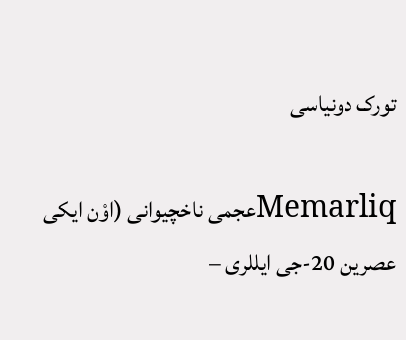تورک دونیاسی

Memarliqعجمی ناخچیوانی (اوْن ایکی عصرین 20-جی ایللری –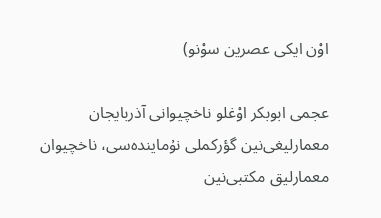اوْن ایکی عصرین سوْنو)

عجمی ابوبکر اوْغلو ناخچیوانی آذربایجان معمارلیغی‌نین گؤرکملی نۇماينده‌‌سی، ناخچیوان معمارلیق مکتبی‌نین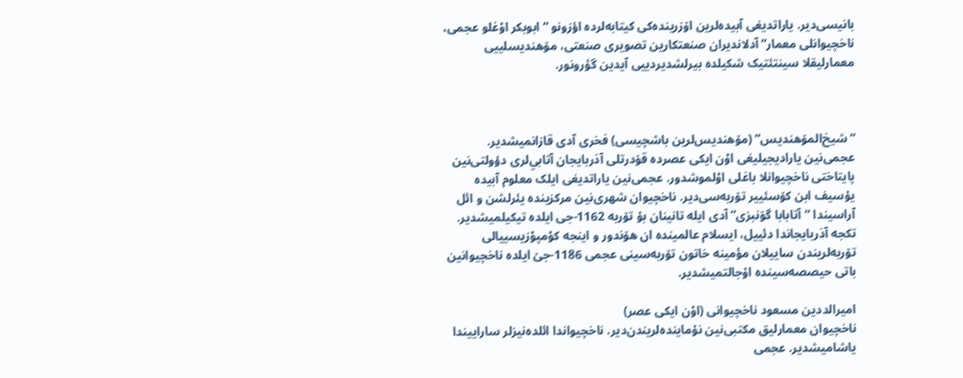بانیسی‌دیر. ياراتدیغی آبیده‌لرین اۆزرینده‌کی کیتابه‌لرده اؤزونو “ابوبکر اوْغلو عجمی، ناخچیوانلی معمار” آدلاندیران صنعتکارین تصویری صنعتی، مۆهندیسلییی معمارلیقلا سینتئتیک شکیلده بیرلشدیردییی آيدین گؤرونور.



“شیخ‌المۆهندیس” (مۆهندیس‌لرین باشچیسی) فخری آدی قازانمیشدیر.
عجمی‌نین يارادیجیلیغی اوْن ایکی عصرده قۆدرتلی آذربایجان آتابي‌لری دؤولتی‌نین پايتاختی ناخچیوانلا باغلی اوْلموشدور. عجمی‌نین ياراتدیغی ایلک معلوم آبیده يۇسیف ابن کۆسئيیر تۆربه‌سی‌دیر. ناخچیوان شهری‌نین مرکزینده يئرلشن و ائل آراسیندا “آتابابا گۆنبزی” آدی ایله تانینان بۇ تۆربه 1162-جی ایلده تیکیلمیشدیر. تکجه آذربایجاندا دئيیل، ایسلام عالمینده ان هۆندور و اینجه کوْمپوْزیسیيالی تۆربه‌لریندن سايیلان مؤمینه خاتون تۆربه‌سینی عجمی 1186-جێ ایلده ناخچیوانین باتی حیصصه‌‌سینده اۇجالتمیشدیر.

امیرالددین مسعود ناخچیوانی (اوْن ایکی عصر)
ناخچیوان معمارلیق مکتبی‌نین نۇماينده‌‌لریندن‌دیر. ناخچیواندا ائلده‌نیزلر سارايیندا ياشامیشدیر. عجمی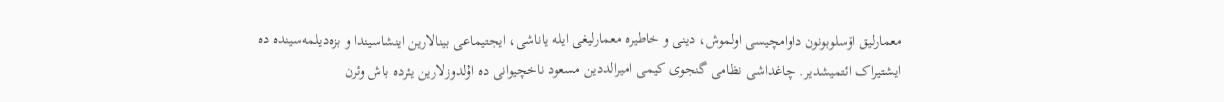معمارلیق اۆسلوبونون داوامچیسی اولموش، دینی و خاطیره معمارلیغی ایله ياناشی، ایجتیماعی بینالارین اینشاسیندا و بزه‌دیلمه‌سینده ده ایشتیراک ائتمیشدیر. چاغداشی نظامی گنجوی کیمی امیرالددین مسعود ناخچیوانی ده اۇلدوزلارین يئرده باش وئرن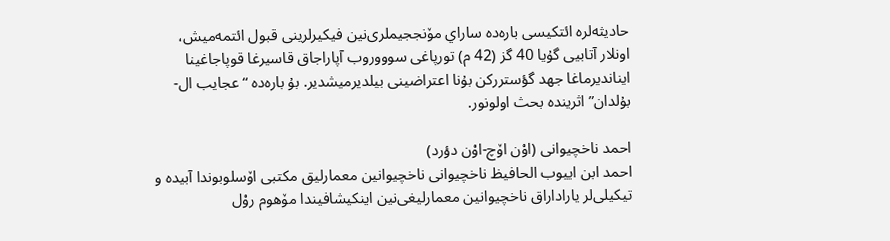حادیثه‌‌لره ائتکیسی باره‌ده ساراي مۆنججیملری‌نین فیکیرلرینی قبول ائتمه‌میش، اونلار آتابيی گۇيا 40 گز (42 م) تورپاغی سوووروب آپاراجاق قاسیرغا قوپاجاغینا ایناندیرماغا جهد گؤستررکن بۇنا اعتراضینی بیلدیرمیشدیر. بۇ باره‌ده “عجایب ال-بۇلدان” اثرینده بحث اولونور.

احمد ناخچیوانی (اوْن اۆچ-اوْن دؤرد)
احمد ابن اييوب الحافیظ ناخچیوانی ناخچیوانین معمارلیق مکتبی اۆسلوبوندا آبیده و تیکیلی‌لر ياراداراق ناخچیوانین معمارلیغی‌نین اینکیشافیندا مۆهوم روْل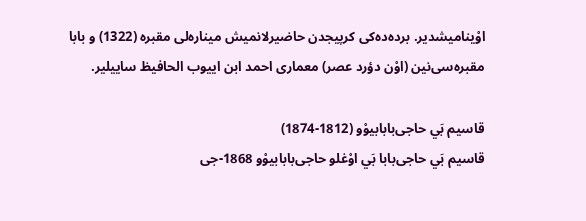اوْينامیشدیر. برده‌ده‌کی کرپیجدن حاضیرلانمیش میناره‌لی مقبره (1322) و بابا مقبره‌سی‌نین (اوْن دؤرد عصر) معماری احمد ابن اييوب الحافیظ ساییلیر.

قاسیم بَي حاجی‌بابابيوْو (1812-1874)
قاسیم بَي حاجی‌بابا بَي اوْغلو حاجی‌بابابيوْو 1868-جی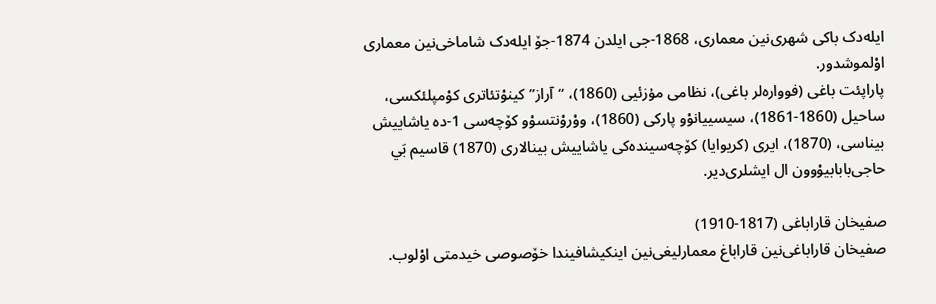ایله‌دک باکی شهری‌نین معماری، 1868-جی ایلدن 1874-جۆ ایله‌دک شاماخی‌نین معماری اوْلموشدور.
پاراپئت باغی (فوواره‌لر باغی)، نظامی مۇزئيی (1860)، “آراز” کینوْتئاتری کوْمپلئکسی، ساحیل (1860-1861)، سیسیيانوْو پارکی (1860)، ووْروْنتسوْو کۆچه‌سی 1-ده ياشايیش بیناسی، (1870)، ايری (کریوايا) کۆچه‌سینده‌کی ياشايیش بینالاری (1870) قاسیم بَي حاجی‌بابابيوْوون ال ایشلری‌دیر.

صفیخان قاراباغی (1817-1910)
صفیخان قاراباغی‌نین قاراباغ معمارلیغی‌نین اینکیشافیندا خۆصوصی خیدمتی اوْلوب.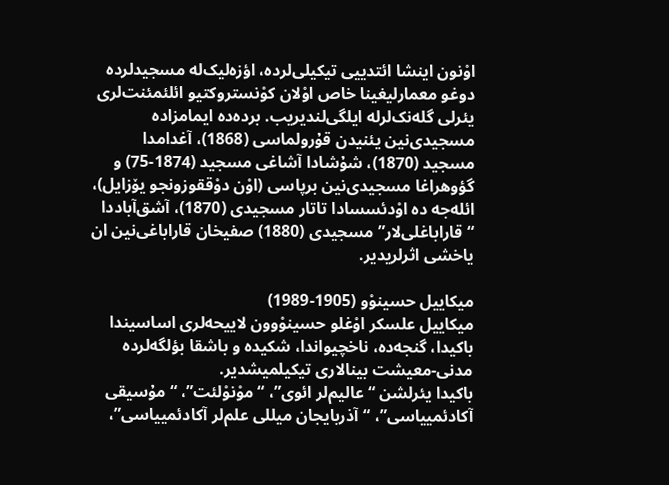اوْنون اینشا ائتدییی تیکیلی‌لرده، اؤزه‌لیک‌له مسجیدلرده دوغو معمارلیغینا خاص اوْلان کوْنستروکتیو ائلئمئنت‌لری يئرلی گله‌نک‌لرله ایلگی‌لندیریب. برده‌ده ایمامزاده مسجیدی‌نین يئنیدن قۇرولماسی (1868)، آغدامدا مسجید (1870)، شۇشادا آشاغی مسجید (1874-75) و گؤوهراغا مسجیدی‌نین برپاسی (اوْن دوْققوزونجو يۆزایل)، ائله‌جه ده اوْدئسسادا تاتار مسجیدی (1870)، آشق‌آباددا “قاراباغلی‌لار” مسجیدی (1880) صفیخان قاراباغی‌نین ان ياخشی اثرلریدیر.

میکايیل حسینوْو (1905-1989)
میکايیل علسکر اوْغلو حسینوْوون لايیحه‌لری اساسیندا باکیدا، گنجه‌ده، ناخچیواندا، شکیده و باشقا بؤلگه‌لرده مدنی-معیشت بینالاری تیکیلمیشدیر.
باکیدا يئرلشن “عالیم‌لر ائوی”، “موْنوْلئت”، “مۇسیقی آکادئمیياسی”، “آذربایجان میللی علم‌لر آکادئمیياسی”،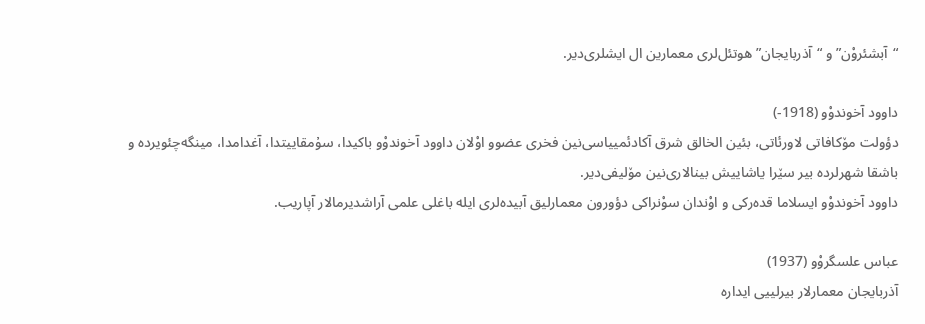“آبشئروْن” و “آذربایجان” هوتئل‌لری معمارین ال ایشلری‌دیر.

داوود آخوندوْو (1918-)
دؤولت مۆکافاتی لاورئاتی، بئين الخالق شرق آکادئمیياسی‌نین فخری عضوو اوْلان داوود آخوندوْو باکیدا، سۇمقايیتدا، آغدامدا، مینگه‌چئویرده و باشقا شهرلرده بیر سێرا ياشايیش بینالاری‌نین مۆلیفی‌دیر.
داوود آخوندوْو ایسلاما قده‌رکی و اوْندان سوْنراکی دؤورون معمارلیق آبیده‌لری ایله باغلی علمی آراشدیرمالار آپاریب.

عباس علسگروْو (1937)
آذربایجان معمارلار بیرلییی ایداره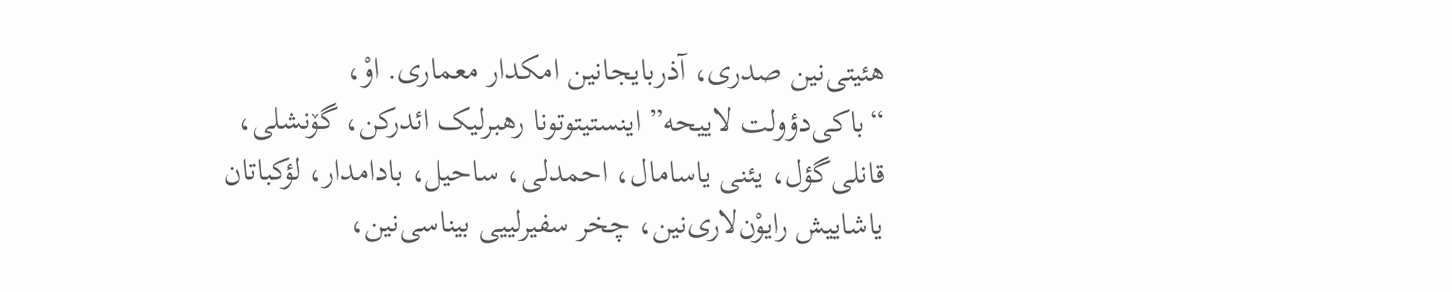هئيتی‌نین صدری، آذربایجانین امکدار معماری. اوْ، “باکی‌دؤولت لايیحه” اینستیتوتونا رهبرلیک ائدرکن، گۆنشلی، قانلی‌گؤل، يئنی ياسامال، احمدلی، ساحیل، بادامدار، لؤکباتان ياشايیش رايوْن‌لاری‌نین، چخر سفیرلییی بیناسی‌نین،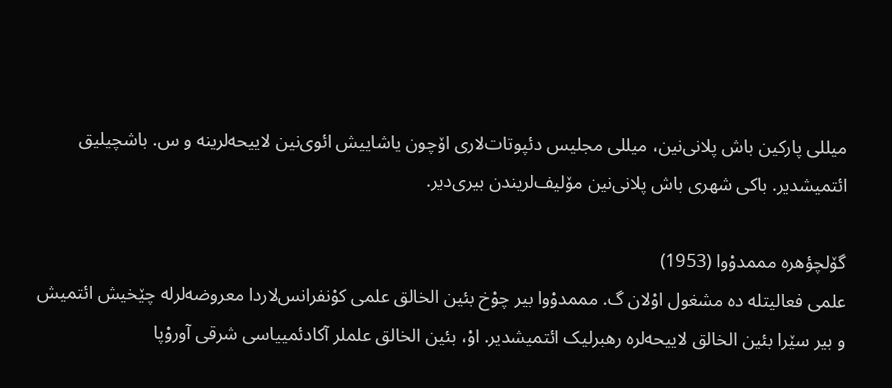میللی پارکین باش پلانی‌نین، میللی مجلیس دئپوتات‌لاری اۆچون ياشايیش ائوی‌نین لايیحه‌لرینه و س. باشچیلیق ائتمیشدیر. باکی شهری باش پلانی‌نین مۆلیف‌لریندن بیری‌دیر.

گۆلچؤهره مممدوْوا (1953)
علمی فعالیتله ده مشغول اوْلان گ. مممدوْوا بیر چوْخ بئين الخالق علمی کوْنفرانس‌لاردا معروضه‌لرله چێخیش ائتمیش و بیر سێرا بئين الخالق لايیحه‌لره رهبرلیک ائتمیشدیر. اوْ، بئين الخالق علملر آکادئمیياسی شرقی آوروْپا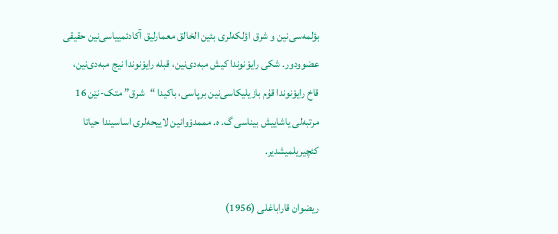بؤلمه‌سی‌نین و شرق اؤلکه‌لری بئين الخالق معمارلیق آکادئمیياسی‌نین حقیقی عضوودور. شکی رايوْنوندا کیش مبه‌دی‌نین، قبله رايوْنوندا نیج مبه‌دی‌نین، قاخ رايوْنوندا قۇم بازیلیکاسی‌نین برپاسی، باکیدا “شرق” متک-نێن 16 مرتبه‌لی ياشايیش بیناسی گ. ه. مممدوْوانین لايیحه‌لری اساسیندا حیاتا کئچیریلمیشدیر.

ریضوان قاراباغلی (1956)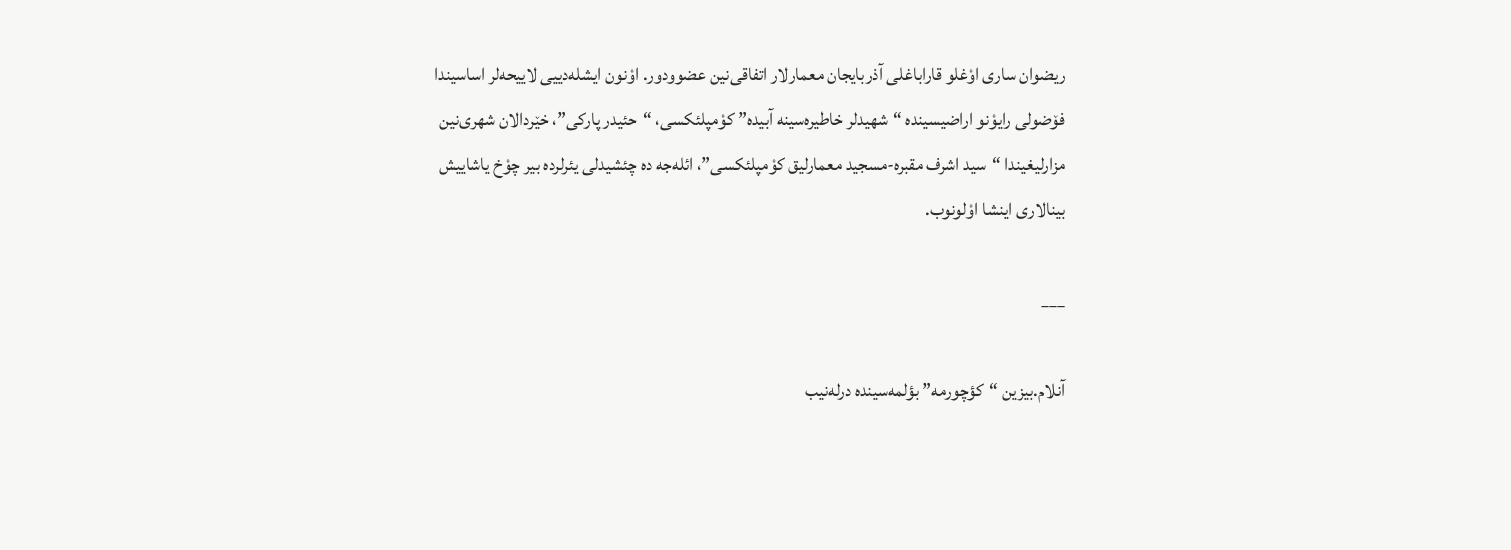ریضوان ساری اوْغلو قاراباغلی آذربایجان معمارلار اتفاقی‌نین عضوودور. اوْنون ایشله‌دییی لايیحه‌لر اساسیندا فۆضولی رايوْنو اراضیسینده “شهیدلر خاطیره‌سینه آبیده” کوْمپلئکسی، “حئیدر پارکی”، خێردالان شهری‌نین مزارلیغیندا “سید اشرف مقبره-مسجید معمارلیق کوْمپلئکسی”، ائله‌جه ده چئشیدلی يئرلرده بیر چوْخ ياشايیش بینالاری اینشا اوْلونوب.

___

آنلام.بیزین “کؤچورمه” بؤلمه‌سینده درله‌نیب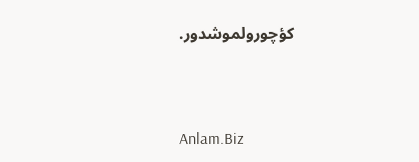کؤچورولموشدور.



Anlam.Biz